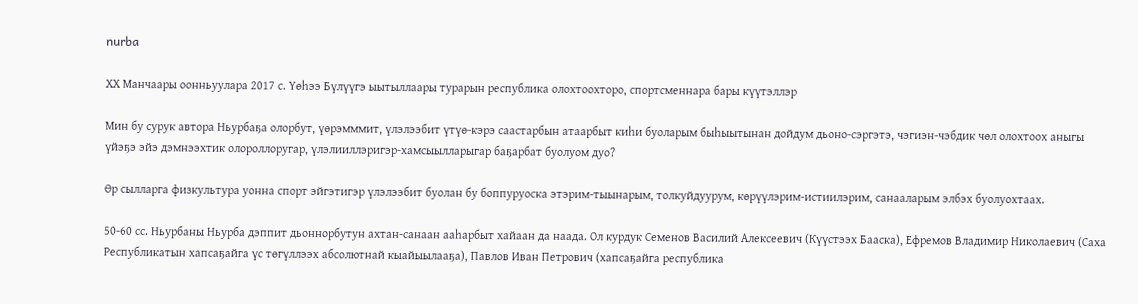nurba

ХХ Манчаары оонньуулара 2017 с. Үөһээ Бүлүүгэ ыытыллаары турарын республика олохтоохторо, спортсменнара бары күүтэллэр

Мин бу сурук автора Ньурбаҕа олорбут, үөрэмммит, үлэлээбит үтүө-кэрэ саастарбын атаарбыт киһи буоларым быһыытынан дойдум дьоно-сэргэтэ, чэгиэн-чэбдик чөл олохтоох аныгы үйэҕэ эйэ дэмнээхтик олороллоругар, үлэлииллэригэр-хамсыылларыгар баҕарбат буолуом дуо?

Өр сылларга физкультура уонна спорт эйгэтигэр үлэлээбит буолан бу боппуруоска этэрим-тыынарым, толкуйдуурум, көрүүлэрим-истиилэрим, санааларым элбэх буолуохтаах.

50-60 сс. Ньурбаны Ньурба дэппит дьоннорбутун ахтан-санаан ааһарбыт хайаан да наада. Ол курдук Семенов Василий Алексеевич (Күүстээх Бааска), Ефремов Владимир Николаевич (Саха Республикатын хапсаҕайга үс төгүллээх абсолютнай кыайыылааҕа), Павлов Иван Петрович (хапсаҕайга республика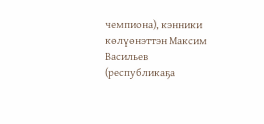чемпиона), кэнники көлүөнэттэн Максим Васильев (республикаҕа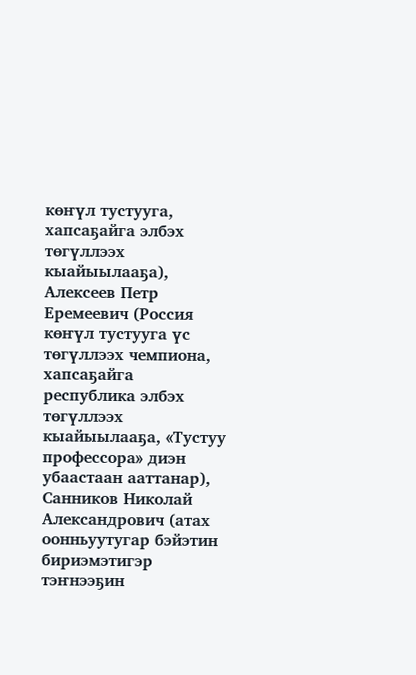көҥүл тустууга, хапсаҕайга элбэх төгүллээх кыайыылааҕа), Алексеев Петр Еремеевич (Россия көҥүл тустууга үс төгүллээх чемпиона, хапсаҕайга республика элбэх төгүллээх кыайыылааҕа, «Тустуу профессора» диэн убаастаан ааттанар), Санников Николай Александрович (атах оонньуутугар бэйэтин бириэмэтигэр тэҥнээҕин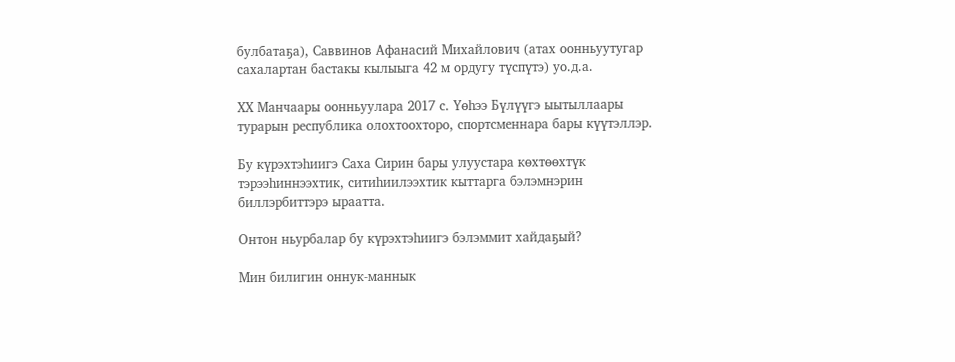булбатаҕа), Саввинов Афанасий Михайлович (атах оонньуутугар сахалартан бастакы кылыыга 42 м ордугу түспүтэ) уо.д.а.

ХХ Манчаары оонньуулара 2017 с. Үөһээ Бүлүүгэ ыытыллаары турарын республика олохтоохторо, спортсменнара бары күүтэллэр.

Бу күрэхтэһиигэ Саха Сирин бары улуустара көхтөөхтүк тэрээһиннээхтик, ситиһиилээхтик кыттарга бэлэмнэрин биллэрбиттэрэ ыраатта.

Онтон ньурбалар бу күрэхтэһиигэ бэлэммит хайдаҕый?

Мин билигин оннук-маннык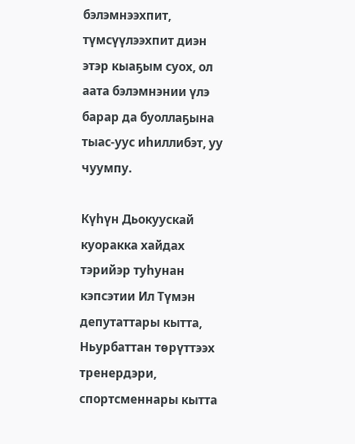бэлэмнээхпит, түмсүүлээхпит диэн этэр кыаҕым суох, ол аата бэлэмнэнии үлэ барар да буоллаҕына тыас-уус иһиллибэт, уу чуумпу.

Күһүн Дьокуускай куоракка хайдах тэрийэр туһунан кэпсэтии Ил Түмэн депутаттары кытта, Ньурбаттан төрүттээх тренердэри, спортсменнары кытта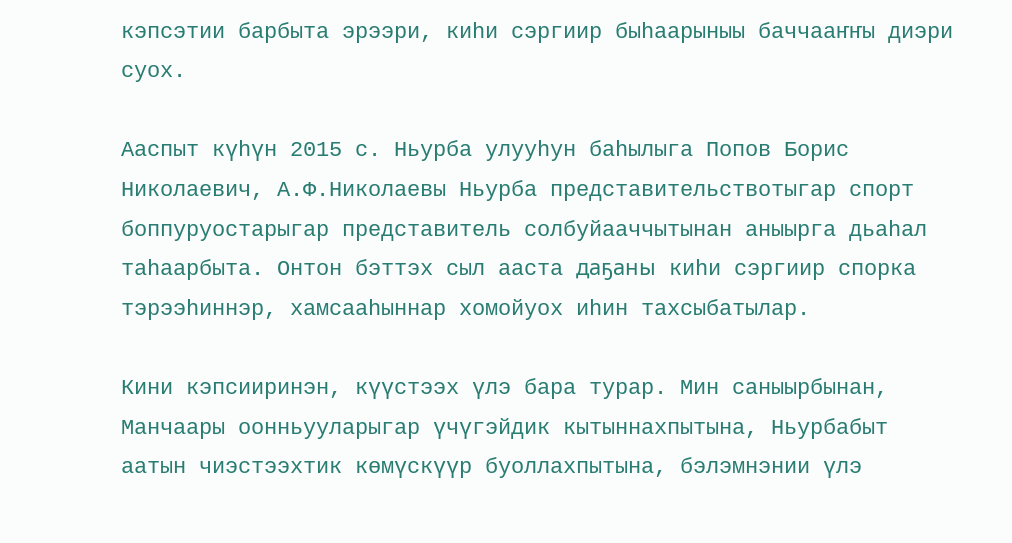кэпсэтии барбыта эрээри, киһи сэргиир быһаарыныы баччааҥҥы диэри суох.

Ааспыт күһүн 2015 с. Ньурба улууһун баһылыга Попов Борис Николаевич, А.Ф.Николаевы Ньурба представительствотыгар спорт боппуруостарыгар представитель солбуйааччытынан аныырга дьаһал таһаарбыта. Онтон бэттэх сыл ааста даҕаны киһи сэргиир спорка тэрээһиннэр, хамсааһыннар хомойуох иһин тахсыбатылар.

Кини кэпсииринэн, күүстээх үлэ бара турар. Мин саныырбынан, Манчаары оонньууларыгар үчүгэйдик кытыннахпытына, Ньурбабыт аатын чиэстээхтик көмүскүүр буоллахпытына, бэлэмнэнии үлэ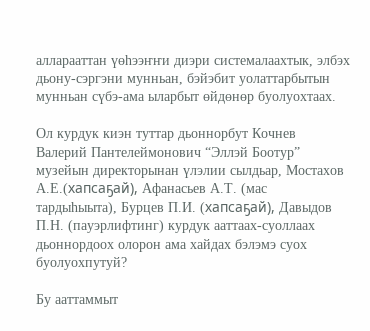алларааттан үөһээҥҥи диэри системалаахтык, элбэх дьону-сэргэни мунньан, бэйэбит уолаттарбытын мунньан сүбэ-ама ыларбыт өйдөнөр буолуохтаах.

Ол курдук киэн туттар дьоннорбут Кочнев Валерий Пантелеймонович “Эллэй Боотур” музейын директорынан үлэлии сылдьар, Мостахов А.Е.(хапсаҕай), Афанасьев А.Т. (мас тардыһыыта), Бурцев П.И. (хапсаҕай), Давыдов П.Н. (пауэрлифтинг) курдук ааттаах-суоллаах дьоннордоох олорон ама хайдах бэлэмэ суох буолуохпутуй?

Бу ааттаммыт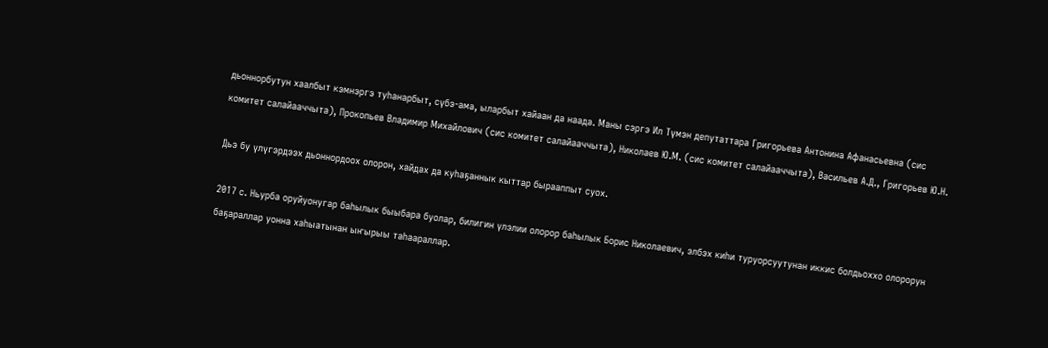дьоннорбутун хаалбыт кэмнэргэ туһанарбыт, сүбэ-ама, ыларбыт хайаан да наада. Маны сэргэ Ил Түмэн депутаттара Григорьева Антонина Афанасьевна (сис комитет салайааччыта), Прокопьев Владимир Михайлович (сис комитет салайааччыта), Николаев Ю.М. (сис комитет салайааччыта), Васильев А.Д., Григорьев Ю.Н.

Дьэ бу үлүгэрдээх дьоннордоох олорон, хайдах да куһаҕаннык кыттар бырааппыт суох.

2017 с. Ньурба оруйуонугар баһылык быыбара буолар, билигин үлэлии олорор баһылык Борис Николаевич, элбэх киһи туруорсуутунан иккис болдьоххо олорорун баҕараллар уонна хаһыатынан ыҥырыы таһаараллар.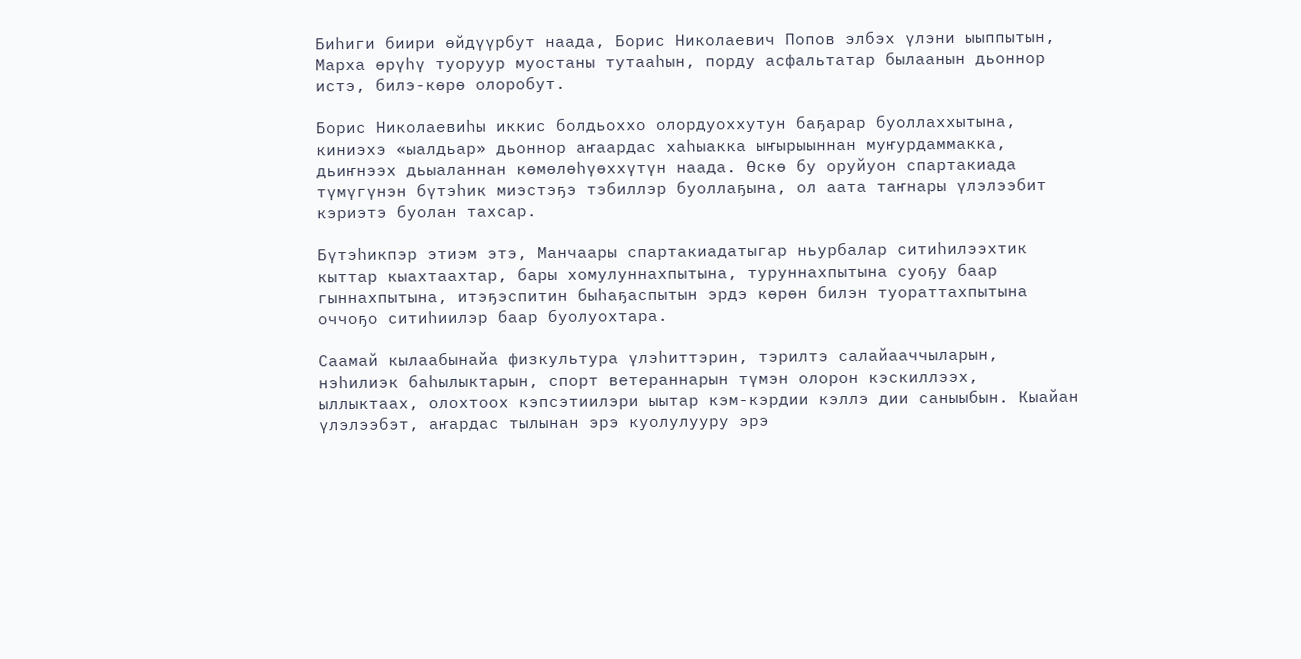Биһиги биири өйдүүрбут наада, Борис Николаевич Попов элбэх үлэни ыыппытын, Марха өрүһү туоруур муостаны тутааһын, порду асфальтатар былаанын дьоннор истэ, билэ-көрө олоробут.

Борис Николаевиһы иккис болдьоххо олордуоххутун баҕарар буоллаххытына, киниэхэ «ыалдьар» дьоннор аҥаардас хаһыакка ыҥырыыннан муҥурдаммакка, дьиҥнээх дьыаланнан көмөлөһүөххүтүн наада. Өскө бу оруйуон спартакиада түмүгүнэн бүтэһик миэстэҕэ тэбиллэр буоллаҕына, ол аата таҥнары үлэлээбит кэриэтэ буолан тахсар.

Бүтэһикпэр этиэм этэ, Манчаары спартакиадатыгар ньурбалар ситиһилээхтик кыттар кыахтаахтар, бары хомулуннахпытына, туруннахпытына суоҕу баар гыннахпытына, итэҕэспитин быһаҕаспытын эрдэ көрөн билэн туораттахпытына оччоҕо ситиһиилэр баар буолуохтара.

Саамай кылаабынайа физкультура үлэһиттэрин, тэрилтэ салайааччыларын, нэһилиэк баһылыктарын, спорт ветераннарын түмэн олорон кэскиллээх, ыллыктаах, олохтоох кэпсэтиилэри ыытар кэм-кэрдии кэллэ дии саныыбын. Кыайан үлэлээбэт, аҥардас тылынан эрэ куолулууру эрэ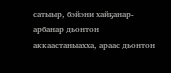сатыыр, бэйэни хайҕанар-арбанар дьонтон аккаастаныахха, араас дьонтон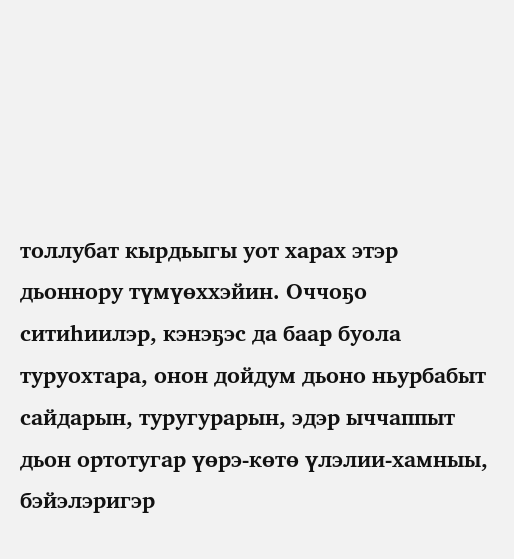толлубат кырдьыгы уот харах этэр дьоннору түмүөххэйин. Оччоҕо ситиһиилэр, кэнэҕэс да баар буола туруохтара, онон дойдум дьоно ньурбабыт сайдарын, туругурарын, эдэр ыччаппыт дьон ортотугар үөрэ-көтө үлэлии-хамныы, бэйэлэригэр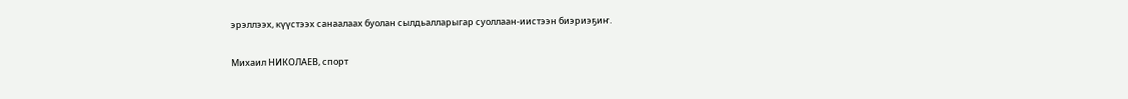эрэллээх, күүстээх санаалаах буолан сылдьалларыгар суоллаан-иистээн биэриэҕиҥ.

Михаил НИКОЛАЕВ, спорт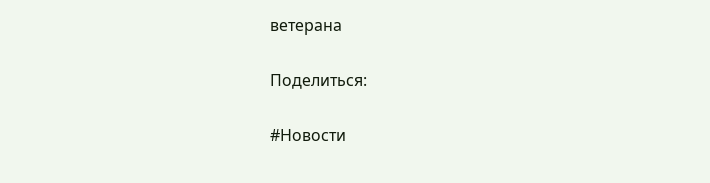ветерана

Поделиться:

#Новости